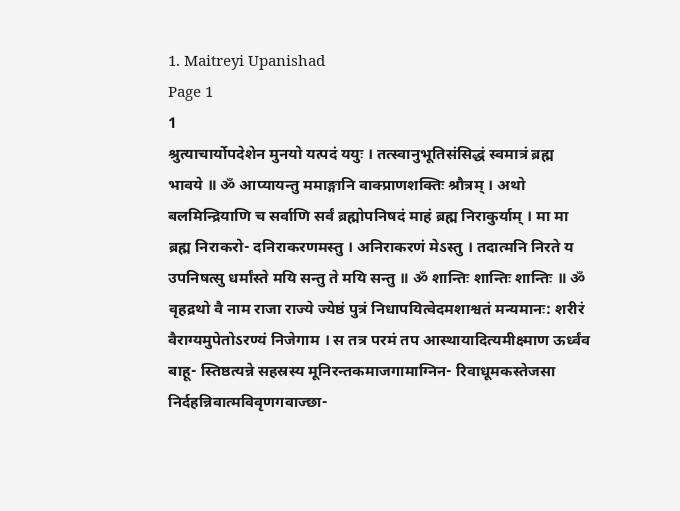1. Maitreyi Upanishad
Page 1
1
श्रुत्याचार्योपदेशेन मुनयो यत्पदं ययुः । तत्स्वानुभूतिसंसिद्धं स्वमात्रं ब्रह्म भावये ॥ ॐ आप्यायन्तु ममाङ्गानि वाक्प्राणशक्तिः श्रौत्रम् । अथो बलमिन्द्रियाणि च सर्वाणि सर्वं ब्रह्मोपनिषदं माहं ब्रह्म निराकुर्याम् । मा मा ब्रह्म निराकरो- दनिराकरणमस्तु । अनिराकरणं मेऽस्तु । तदात्मनि निरते य उपनिषत्सु धर्मांस्ते मयि सन्तु ते मयि सन्तु ॥ ॐ शान्तिः शान्तिः शान्तिः ॥ ॐ वृहद्रथो वै नाम राजा राज्ये ज्येष्ठं पुत्रं निधापयित्वेदमशाश्वतं मन्यमानः: शरीरं वैराग्यमुपेतोऽरण्यं निजेगाम । स तत्र परमं तप आस्थायादित्यमीक्ष्माण ऊर्ध्वंव बाहू- स्तिष्ठत्यन्ने सहस्रस्य मूनिरन्तकमाजगामाग्निन- रिवाधूमकस्तेजसा निर्दहन्निवात्मविवृणगवाज्छा-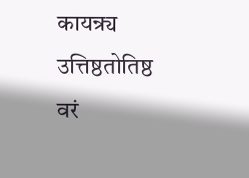कायन्र्य उत्तिष्ठतोतिष्ठ वरं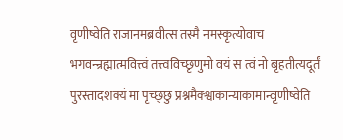वृणीष्वेति राजानमब्रवीत्स तस्मै नमस्कृत्योवाच भगवन्न्रह्मात्मवित्त्वं तत्त्वविच्छृणुमो वयं स त्वं नो बृहतीत्यदूर्तं पुरस्तादशक्यं मा पृच्छ्छु प्रश्नमैक्श्वाकान्याकामान्वृणीष्वेति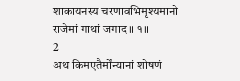शाकायनस्य चरणावभिमृश्यमानो राजेमां गाथां जगाद ॥ १॥
2
अथ किमएतैर्मोंन्यानां शोषणं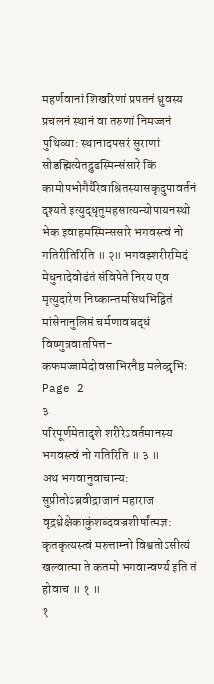महर्णवानां शिखरिणां प्रपतनं ध्रुवस्य प्रचलनं स्थानं वा तरुणां निमज्जनं पुथिव्या: स्थानादपसरं सुराणां सोडह्मित्येतद्रुढस्मिन्संसारे किं कामोपभोगैर्यैरेवाश्रितस्यासकृदुपावर्तनं दृश्यते इत्युद्धृतुमहसात्यन्योपायनस्थो भेक इवाहमस्मिन्ससारे भगवस्त्वं नो गतिरीतिरिति ॥ २॥ भगवझ्शरीरमिदं मेधुनादेवोढंतं संविपेते निरय एव मृत्युदारेण निष्कान्तमसिथभिद्वितं मांसेनानुलिप्तं चर्मणावबद्धं विष्णुत्रवातपित्त-कफमज्जामेदोवसाभिरनैष्ठ मलेव्द्रृभिः
Page 2
३
परिपूर्णमेतादृशे शरीरेऽवर्तमानस्य भगवस्त्वं नो गतिरिति ॥ ३ ॥
अथ भगवानुवाचान्य: सुप्रीतोऽब्रवीद्राजानं महाराज वृद्रध्रेक्षेकाकुंशब्दवज्रशीर्षांत्मज्ञ: कृतकृत्यस्त्वं मरुत्ताम्नो विश्वतोऽसीत्यं खल्वात्मा ते कतमो भगवान्वर्ण्य इति तं होवाच ॥ १ ॥
१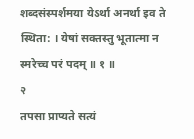शब्दसंस्पर्शमया येऽर्था अनर्था इव ते स्थिता: । येषां सक्तस्तु भूतात्मा न स्मरेच्च परं पदम् ॥ १ ॥
२
तपसा प्राप्यते सत्यं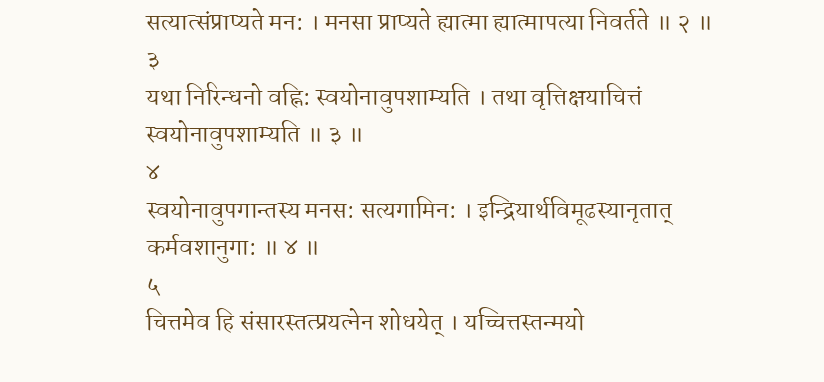सत्यात्संप्राप्यते मन: । मनसा प्राप्यते ह्यात्मा ह्यात्मापत्या निवर्तते ॥ २ ॥
३
यथा निरिन्धनो वह्नि: स्वयोनावुपशाम्यति । तथा वृत्तिक्षयाचित्तं स्वयोनावुपशाम्यति ॥ ३ ॥
४
स्वयोनावुपगान्तस्य मनस: सत्यगामिन: । इन्द्रियार्थविमूढस्यानृतात् कर्मवशानुगा: ॥ ४ ॥
५
चित्तमेव हि संसारस्तत्प्रयत्नेन शोधयेत् । यच्चित्तस्तन्मयो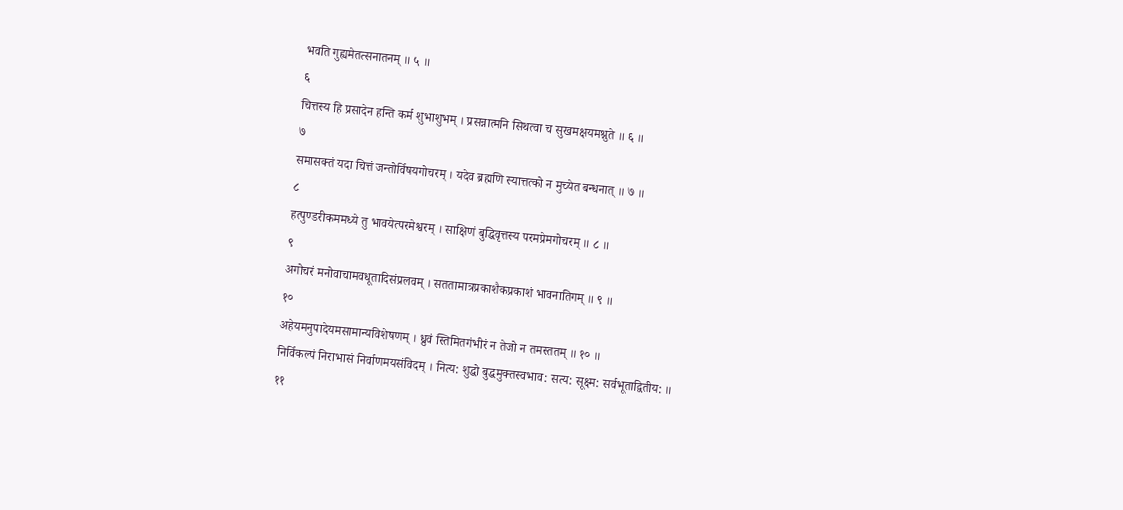भवति गुह्यमेतत्सनातनम् ॥ ५ ॥
६
चित्तस्य हि प्रसादेन हन्ति कर्म शुभाशुभम् । प्रसन्नात्मनि सिथत्वा च सुखमक्षयमश्नुते ॥ ६ ॥
७
समासक्तं यदा चित्तं जन्तोर्विषयगोचरम् । यदेव ब्रह्मणि स्यात्तत्को न मुच्येत बन्धनात् ॥ ७ ॥
८
हत्पुण्डरीकममध्ये तु भावयेत्परमेश्वरम् । साक्षिणं बुद्धिवृत्तस्य परमप्रेमगोचरम् ॥ ८ ॥
९
अगोचरं मनोवाचामवधूतादिसंप्रलवम् । सततामात्रप्रकाशैकप्रकाशं भावनातिगम् ॥ ९ ॥
१०
अहेयमनुपादेयमसामान्यविशेषणम् । ध्रुवं स्तिमितगंभीरं न तेजो न तमस्ततम् ॥ १० ॥
निर्विकल्पं निराभासं निर्वाणमयसंविदम् । नित्य: शुद्धो बुद्धमुक्तस्वभाव: सत्य: सूक्ष्म: सर्वभूताद्वितीय: ॥
११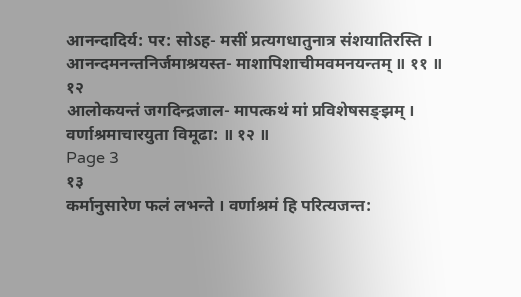आनन्दादिर्य: पर: सोऽह- मसीं प्रत्यगधातुनात्र संशयातिरस्ति । आनन्दमनन्तनिर्जमाश्रयस्त- माशापिशाचीमवमनयन्तम् ॥ ११ ॥
१२
आलोकयन्तं जगदिन्द्रजाल- मापत्कथं मां प्रविशेषसङ्झम् । वर्णाश्रमाचारयुता विमूढा: ॥ १२ ॥
Page 3
१३
कर्मानुसारेण फलं लभन्ते । वर्णाश्रमं हि परित्यजन्त: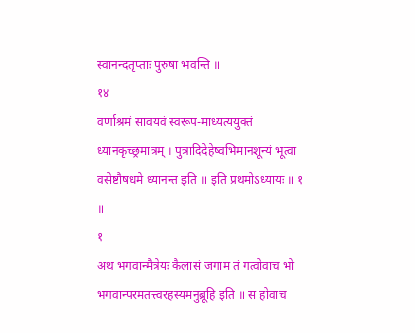स्वानन्दतृप्ताः पुरुषा भवन्ति ॥
१४
वर्णाश्रमं सावयवं स्वरूप-माध्यत्ययुक्तं ध्यानकृच्छ्रमात्रम् । पुत्रादिदेहेष्वभिमानशून्यं भूत्वा वसेष्टौषधमे ध्यानन्त इति ॥ इति प्रथमोऽध्यायः ॥ १ ॥
१
अथ भगवान्मैत्रेयः कैलासं जगाम तं गत्वोवाच भो भगवान्परमतत्त्वरहस्यमनुब्रूहि इति ॥ स होवाच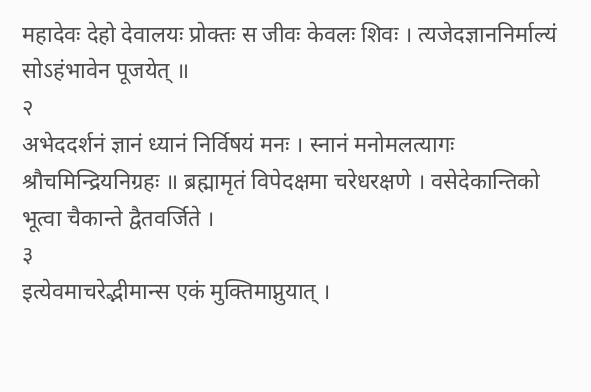महादेवः देहो देवालयः प्रोक्तः स जीवः केवलः शिवः । त्यजेदज्ञाननिर्माल्यं सोऽहंभावेन पूजयेत् ॥
२
अभेददर्शनं ज्ञानं ध्यानं निर्विषयं मनः । स्नानं मनोमलत्यागः श्रौचमिन्द्रियनिग्रहः ॥ ब्रह्मामृतं विपेदक्षमा चरेधरक्षणे । वसेदेकान्तिको भूत्वा चैकान्ते द्वैतवर्जिते ।
३
इत्येवमाचरेद्भीमान्स एकं मुक्तिमाप्नुयात् ।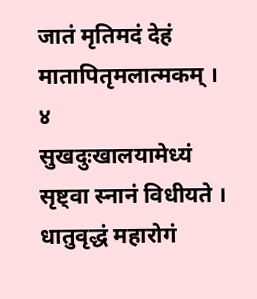जातं मृतिमदं देहं मातापितृमलात्मकम् ।
४
सुखदुःखालयामेध्यं सृष्ट्वा स्नानं विधीयते । धातुवृद्धं महारोगं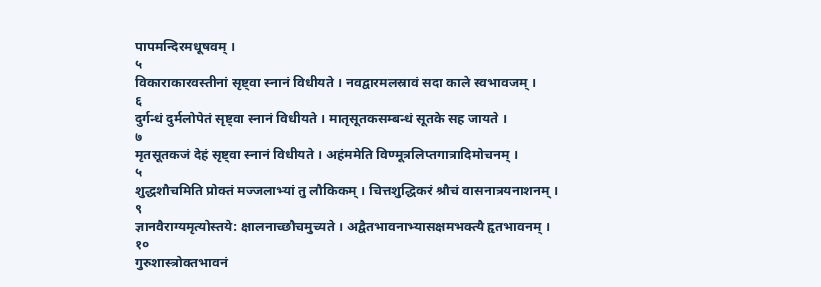पापमन्दिरमधूषवम् ।
५
विकाराकारवस्तीनां सृष्ट्वा स्नानं विधीयते । नवद्वारमलस्रावं सदा काले स्वभावजम् ।
६
दुर्गन्धं दुर्मलोपेतं सृष्ट्वा स्नानं विधीयते । मातृसूतकसम्बन्धं सूतके सह जायते ।
७
मृतसूतकजं देहं सृष्ट्वा स्नानं विधीयते । अहंममेति विण्मूत्रलिप्तगात्रादिमोचनम् ।
५
शुद्धशौचमिति प्रोक्तं मज्जलाभ्यां तु लौकिकम् । चित्तशुद्धिकरं श्रौचं वासनात्रयनाशनम् ।
९
ज्ञानवैराग्यमृत्योस्तये: क्षालनाच्छौचमुच्यते । अद्वैतभावनाभ्यासक्षमभक्त्यै हृतभावनम् ।
१०
गुरुशास्त्रोक्तभावनं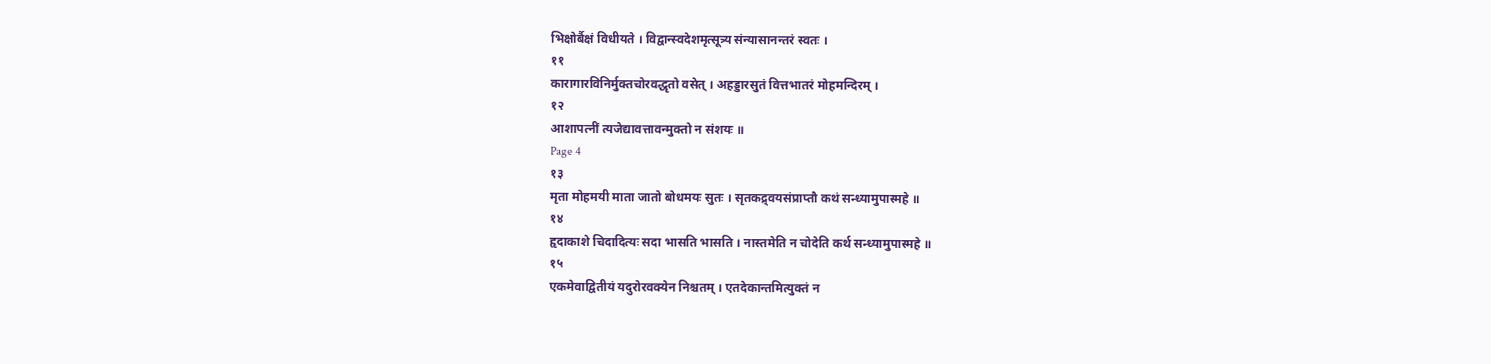भिक्षोर्बैक्षं विधीयते । विद्वान्स्वदेशमृत्सूत्र्य संन्यासानन्तरं स्वतः ।
११
कारागारविनिर्मुक्तचोरवद्धृतो वसेत् । अहड्डारसुतं वित्तभातरं मोहमन्दिरम् ।
१२
आशापत्नीं त्यजेद्यावत्तावन्मुक्तो न संशयः ॥
Page 4
१३
मृता मोहमयी माता जातो बोधमयः सुतः । सृतकद्र्वयसंप्राप्तौ कथं सन्ध्यामुपास्महे ॥
१४
हृदाकाशे चिदादित्यः सदा भासति भासति । नास्तमेति न चोदेति कर्थ सन्ध्यामुपास्महे ॥
१५
एकमेवाद्वितीयं यदुरोरवक्येन निश्चतम् । एतदेकान्तमित्युक्तं न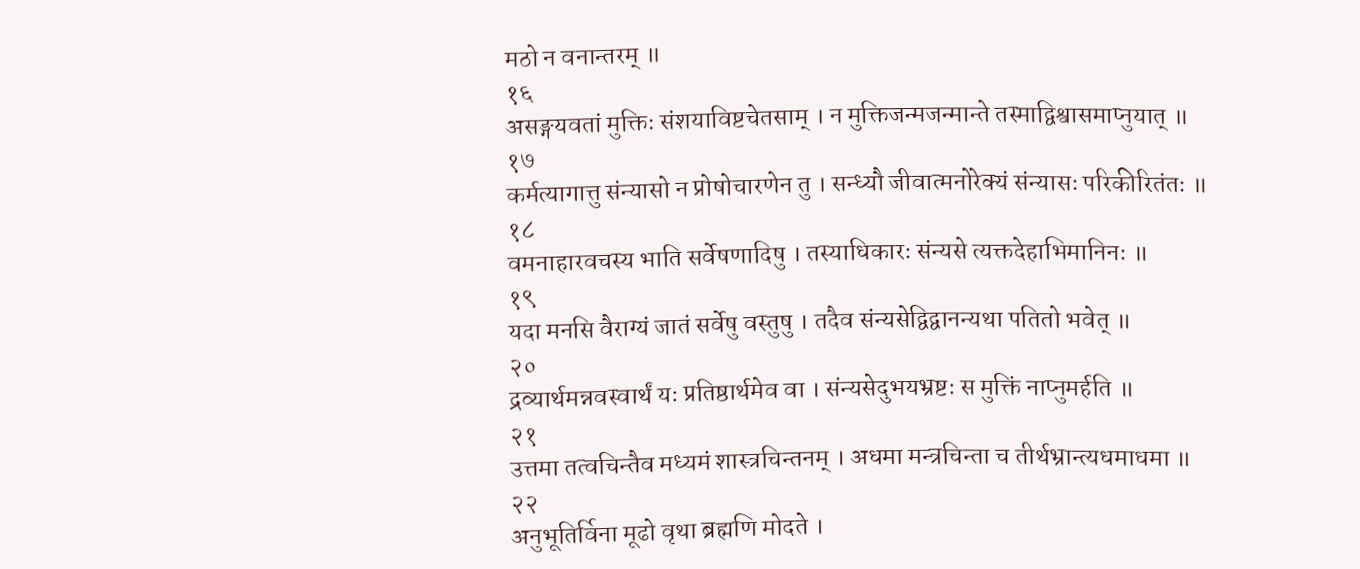मठो न वनान्तरम् ॥
१६
असङ्गयवतां मुक्तिः संशयाविष्टचेतसाम् । न मुक्तिजन्मजन्मान्ते तस्माद्विश्वासमाप्नुयात् ॥
१७
कर्मत्यागात्तु संन्यासो न प्रोषोचारणेन तु । सन्ध्यौ जीवात्मनोरेक्यं संन्यासः परिकीरितंतः ॥
१८
वमनाहारवचस्य भाति सर्वेषणादिषु । तस्याधिकारः संन्यसे त्यक्तदेहाभिमानिनः ॥
१९
यदा मनसि वैराग्यं जातं सर्वेषु वस्तुषु । तदैव संन्यसेद्विद्वानन्यथा पतितो भवेत् ॥
२०
द्रव्यार्थमन्नवस्वार्थं यः प्रतिष्ठार्थमेव वा । संन्यसेदुभयभ्रष्टः स मुक्तिं नाप्नुमर्हति ॥
२१
उत्तमा तत्वचिन्तैव मध्यमं शास्त्रचिन्तनम् । अधमा मन्त्रचिन्ता च तीर्थभ्रान्त्यधमाधमा ॥
२२
अनुभूतिर्विना मूढो वृथा ब्रह्मणि मोदते ।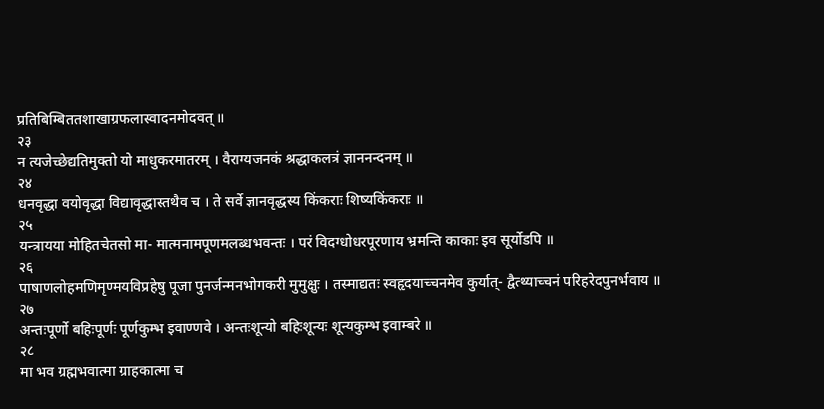प्रतिबिम्बिततशाखाग्रफलास्वादनमोदवत् ॥
२३
न त्यजेच्छेद्यतिमुक्तो यो माधुकरमातरम् । वैराग्यजनकं श्रद्धाकलत्रं ज्ञाननन्दनम् ॥
२४
धनवृद्धा वयोवृद्धा विद्यावृद्धास्तथैव च । ते सर्वे ज्ञानवृद्धस्य किंकराः शिष्यकिंकराः ॥
२५
यन्त्रायया मोहितचेतसो मा- मात्मनामपूणमलब्धभवन्तः । परं विदग्धोधरपूरणाय भ्रमन्ति काकाः इव सूर्योडपि ॥
२६
पाषाणलोहमणिमृण्मयविप्रहेषु पूजा पुनर्जन्मनभोगकरी मुमुक्षुः । तस्माद्यतः स्वहृदयाच्चनमेव कुर्यात्- द्वैत्थ्याच्चनं परिहरेदपुनर्भवाय ॥
२७
अन्तःपूर्णो बहिःपूर्णः पूर्णकुम्भ इवाण्णवे । अन्तःशून्यो बहिःशून्यः शून्यकुम्भ इवाम्बरे ॥
२८
मा भव ग्रह्मभवात्मा ग्राहकात्मा च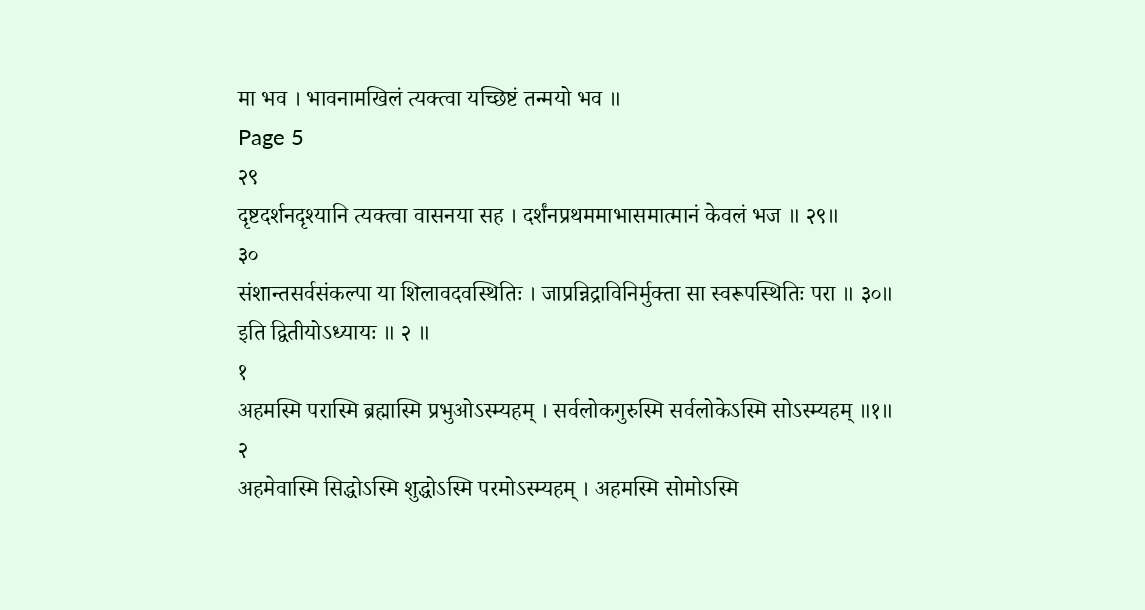मा भव । भावनामखिलं त्यक्त्वा यच्छिष्टं तन्मयो भव ॥
Page 5
२९
दृष्टदर्शनदृश्यानि त्यक्त्वा वासनया सह । दर्शंनप्रथममाभासमात्मानं केवलं भज ॥ २९॥
३०
संशान्तसर्वसंकल्पा या शिलावदवस्थितिः । जाप्रन्निद्राविनिर्मुक्ता सा स्वरूपस्थितिः परा ॥ ३०॥
इति द्वितीयोऽध्यायः ॥ २ ॥
१
अहमस्मि परास्मि ब्रह्मास्मि प्रभुओऽस्म्यहम् । सर्वलोकगुरुस्मि सर्वलोकेऽस्मि सोऽस्म्यहम् ॥१॥
२
अहमेवास्मि सिद्धोऽस्मि शुद्धोऽस्मि परमोऽस्म्यहम् । अहमस्मि सोमोऽस्मि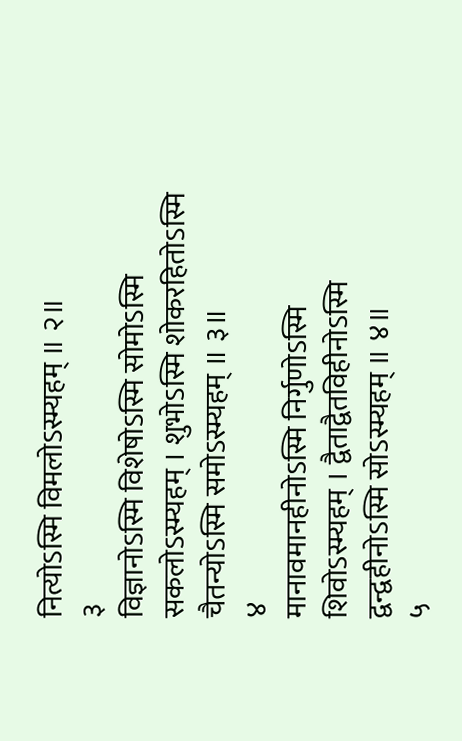नित्योऽस्मि विमलोऽस्म्यहम् ॥ २॥
३
विज्ञानोऽस्मि विशेषोऽस्मि सोमोऽस्मि सकलोऽस्म्यहम् । शुभोऽस्मि शोकरहितोऽस्मि चैतन्योऽस्मि समोऽस्म्यहम् ॥ ३॥
४
मानावमानहीनोऽस्मि निर्गुणोऽस्मि शिवोऽस्म्यहम् । द्वैताद्वैतविहीनोऽस्मि द्वन्द्वहीनोऽस्मि सोऽस्म्यहम् ॥ ४॥
५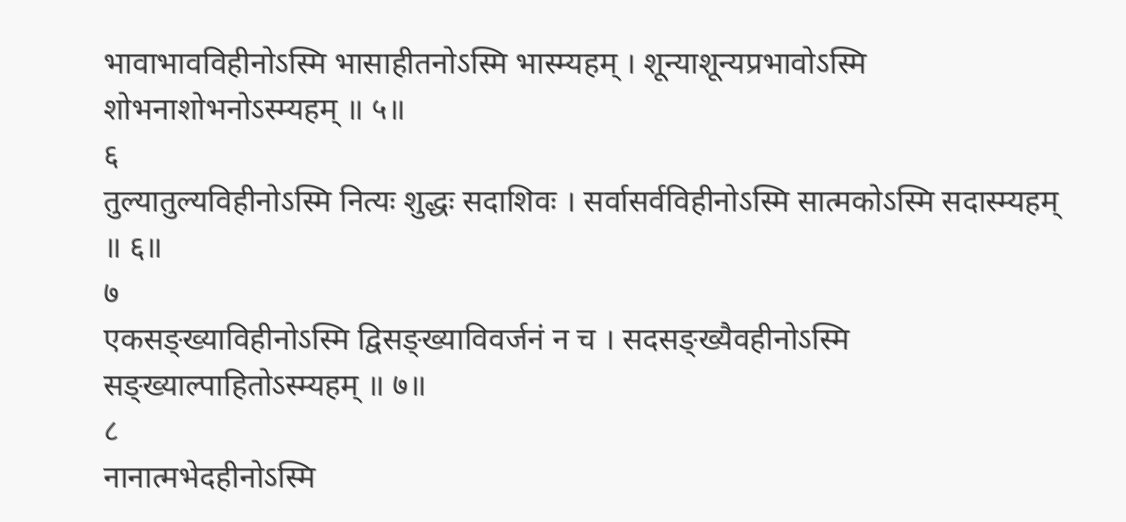भावाभावविहीनोऽस्मि भासाहीतनोऽस्मि भास्म्यहम् । शून्याशून्यप्रभावोऽस्मि शोभनाशोभनोऽस्म्यहम् ॥ ५॥
६
तुल्यातुल्यविहीनोऽस्मि नित्यः शुद्धः सदाशिवः । सर्वासर्वविहीनोऽस्मि सात्मकोऽस्मि सदास्म्यहम् ॥ ६॥
७
एकसङ्ख्याविहीनोऽस्मि द्विसङ्ख्याविवर्जनं न च । सदसङ्ख्यैवहीनोऽस्मि सङ्ख्याल्पाहितोऽस्म्यहम् ॥ ७॥
८
नानात्मभेदहीनोऽस्मि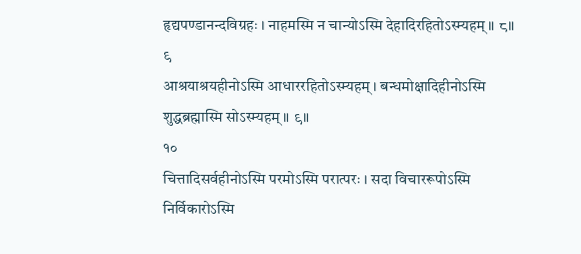हृद्यपण्डानन्दविग्रहः । नाहमस्मि न चान्योऽस्मि देहादिरहितोऽस्म्यहम् ॥ ८॥
९
आश्रयाश्रयहीनोऽस्मि आधाररहितोऽस्म्यहम् । बन्धमोक्षादिहीनोऽस्मि शुद्धब्रह्मास्मि सोऽस्म्यहम् ॥ ९॥
१०
चित्तादिसर्वहीनोऽस्मि परमोऽस्मि परात्परः । सदा विचाररूपोऽस्मि निर्विकारोऽस्मि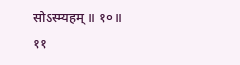सोऽस्म्यहम् ॥ १०॥
११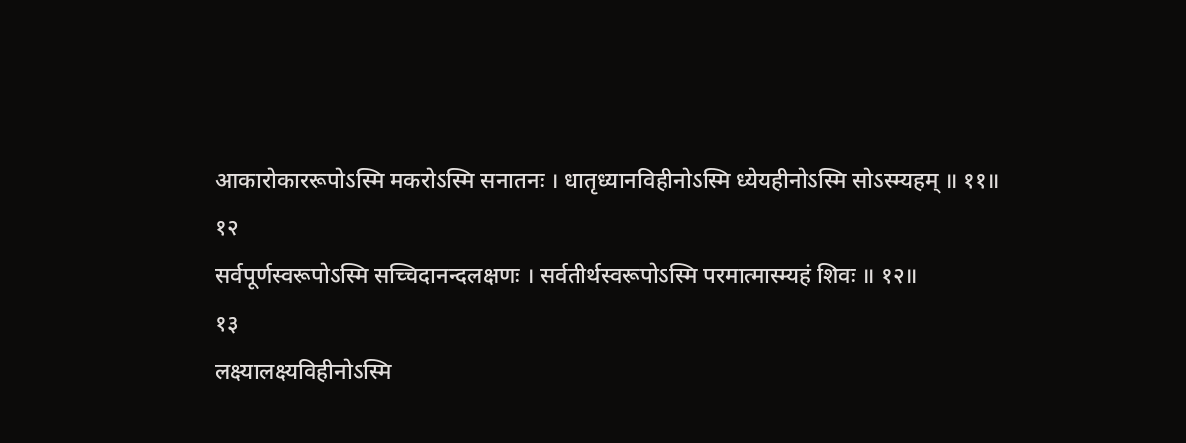आकारोकाररूपोऽस्मि मकरोऽस्मि सनातनः । धातृध्यानविहीनोऽस्मि ध्येयहीनोऽस्मि सोऽस्म्यहम् ॥ ११॥
१२
सर्वपूर्णस्वरूपोऽस्मि सच्चिदानन्दलक्षणः । सर्वतीर्थस्वरूपोऽस्मि परमात्मास्म्यहं शिवः ॥ १२॥
१३
लक्ष्यालक्ष्यविहीनोऽस्मि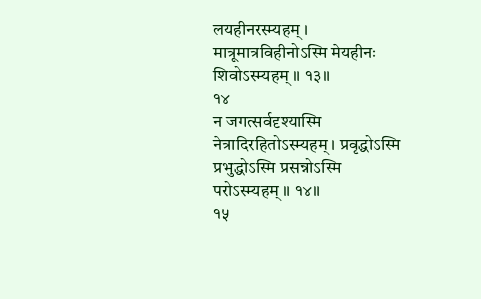लयहीनरस्म्यहम् । मात्रूमात्रविहीनोऽस्मि मेयहीनः शिवोऽस्म्यहम् ॥ १३॥
१४
न जगत्सर्वदृश्यास्मि नेत्रादिरहितोऽस्म्यहम् । प्रवृद्धोऽस्मि प्रभुद्धोऽस्मि प्रसन्नोऽस्मि परोऽस्म्यहम् ॥ १४॥
१५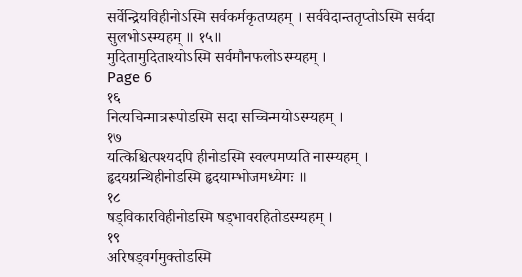सर्वेन्द्रियविहीनोऽस्मि सर्वकर्मकृतप्यहम् । सर्ववेदान्ततृप्तोऽस्मि सर्वदा सुलभोऽस्म्यहम् ॥ १५॥
मुदितामुदिताश्योऽस्मि सर्वमौनफलोऽस्म्यहम् ।
Page 6
१६
नित्यचिन्मात्ररूपोडस्मि सदा सच्चिन्मयोऽस्म्यहम् ।
१७
यत्किश्चित्पश्यदपि हीनोडस्मि स्वल्पमप्यति नास्म्यहम् । हृदयग्रन्थिहीनोडस्मि हृदयाम्भोजमध्येगः ॥
१८
षड्विकारविहीनोडस्मि षड्भावरहितोडस्म्यहम् ।
१९
अरिषड्वर्गमुक्तोडस्मि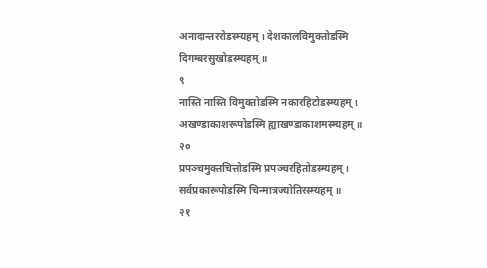अनादान्तररोडस्म्यहम् । देशकालविमुक्तोडस्मि दिगम्बरसुखोडस्म्यहम् ॥
९
नास्ति नास्ति विमुक्तोडस्मि नकारहिटोडस्म्यहम् । अखण्डाकाशरूपोडस्मि ह्याखण्डाकाशमस्म्यहम् ॥
२०
प्रपञ्चमुक्तचित्तोडस्मि प्रपञ्चरहितोडस्म्यहम् । सर्वप्रकारूपोडस्मि चिन्मात्रज्योतिरस्म्यहम् ॥
२१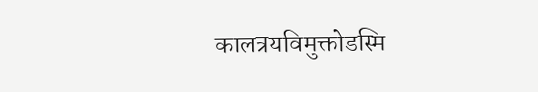कालत्रयविमुक्तोडस्मि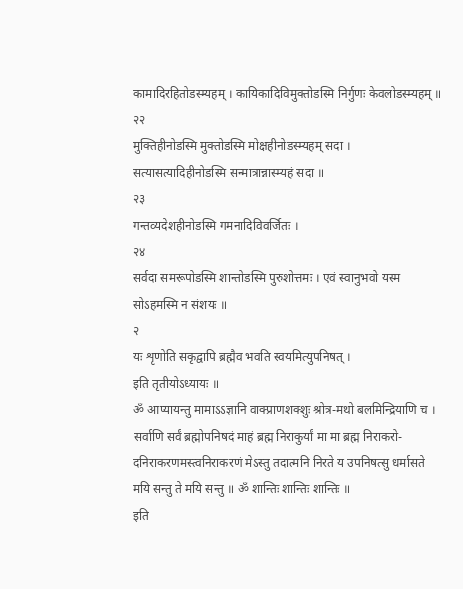कामादिरहितोडस्म्यहम् । कायिकादिविमुक्तोडस्मि निर्गुणः केवलोडस्म्यहम् ॥
२२
मुक्तिहीनोडस्मि मुक्तोडस्मि मोक्षहीनोडस्म्यहम् सदा । सत्यासत्यादिहीनोडस्मि सन्मात्रान्नास्म्यहं सदा ॥
२३
गन्तव्यदेशहीनोडस्मि गमनादिविवर्जितः ।
२४
सर्वदा समरूपोडस्मि शान्तोडस्मि पुरुशोत्तमः । एवं स्वानुभवो यस्म सोऽहमस्मि न संशयः ॥
२
यः शृणोति सकृद्वापि ब्रह्मैव भवति स्वयमित्युपनिषत् ।
इति तृतीयोऽध्यायः ॥
ॐ आप्यायन्तु मामाऽऽज्ञानि वाक्प्राणशक्शुः श्रोत्र-मथो बलमिन्द्रियाणि च । सर्वाणि सर्वं ब्रह्मोपनिषदं माहं ब्रह्म निराकुर्यां मा मा ब्रह्म निराकरो-दनिराकरणमस्त्वनिराकरणं मेऽस्तु तदात्मनि निरते य उपनिषत्सु धर्मासते मयि सन्तु ते मयि सन्तु ॥ ॐ शान्तिः शान्तिः शान्तिः ॥
इति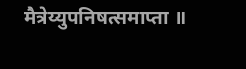मैत्रेय्युपनिषत्समाप्ता ॥